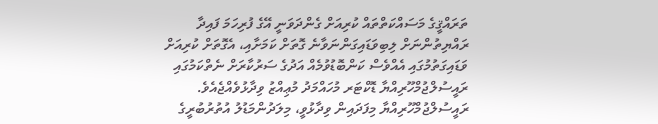ތަރައްޤީގެ މަސައްކަތްތައް ކުރިއަށް ގެންދަވަނީ އޭގެ ފުރިހަމަ ފައިދާ ރައްޔިތުންނަށް ލިބިވަޑައިގަންނަވާނެ ގޮތަށް ކަމަށާއި، އެގޮތަށް ކުރިއަށް ވަޑައިގަތުމުގައި އެއްވެސް ކަންބޮޑުވުމެއް އަދުގެ ސަރުކާރަށް ނެތްކަމުގައި ރައީސުލްޖުމްހޫރިއްޔާ ޑޮކްޓަރ މުހައްމަދު މުޢިއްޒު ވިދާޅުވެއްޖެއެވެ.
ރައީސުލްޖުމްހޫރިއްޔާ މިފަދައިން ވިދާޅުވީ، މިލަދުންމަޑުލު އުތުރުބުރީގެ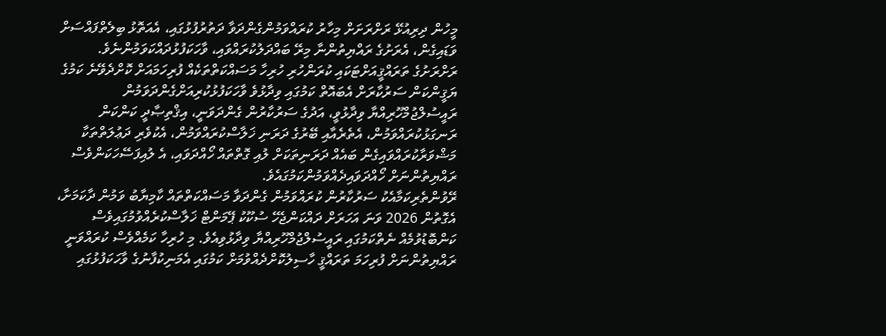މީހުން ދިރިއުޅޭ ރަށްރަށަށް މިހާރު ކުރައްވަމުންގެންދަވާ ދަތުރުފުޅުގައި، އެއަތޮޅު ބިލެތްފައްސަށް ވަޑައިގެން، އެރަށުގެ ރައްޔިތުންނާ މިރޭ ބައްދަލުކުރައްވައި، ވާހަކަފުޅުދައްކަވަމުންނެވެ.
ރަށްރަށުގެ ތަރައްޤީއަށްޓަކައި ކުރަންހުރި ހުރިހާ މަސައްކަތްތަކެއް ފުރިހަމައަށް ކޮށްދެވޭނެ ކަމުގެ ޔަޤީންކަން ސަރުކާރަށް އެބައޮތް ކަމުގައި ވިދާޅުވެ ވާހަކަފުޅުކުރިއަށްގެންދަވަމުން ރައީސުލްޖުމްހޫރިއްޔާ ވިދާޅުވީ، އަދުގެ ސަރުކާރުން ގެންދަވަނީ، އިޤްތިޞާދީ ކަންކަން ރަނގަޅުކުރައްވަމުން، އެތެރެއާއި ބޭރުގެ ދަރަނި ޚަލާސްކުރައްވަމުން، އެކުވެރި ދަޢުލަތްތަކާ މަޝްވަރާކުރައްވައިގެން ބައެއް ދަރަނިތަކަށް ލުއި ގޮތްތައް ހޯއްދަވައި، އެ ލުއިފަސޭހަކަންވެސް ރައްޔިތުންނަށް ހޯއްދަވައިދެއްވަމުންކަމުގައެވެ.
ރޭވުންތެރިކަމާއެކު ސަރުކާރުން ކުރައްވަމުން ގެންދަވާ މަސައްކަތްތައް ކާމިޔާބު ވަމުން ދާކަމަށާ، އެގޮތުން 2026 ވަނަ އަހަރަށް ދައްކަންޖެހޭ ސުކޫކު ޕޭމަންޓް ޚަލާސްކުރެއްވުމުގައިވެސް ކަންބޮޑުވުމެއް ނެތްކަމުގައި ރައީސުލްޖުމްހޫރިއްޔާ ވިދާޅުވިއެވެ. މި ހުރިހާ ކަމެއްވެސް ކުރައްވަނީ ރައްޔިތުންނަށް ފުރިހަމަ ތަރައްޤީ ހާސިލުކޮށްދެއްވުމަށް ކަމުގައި އެމަނިކުފާނުގެ ވާހަކަފުޅުގައި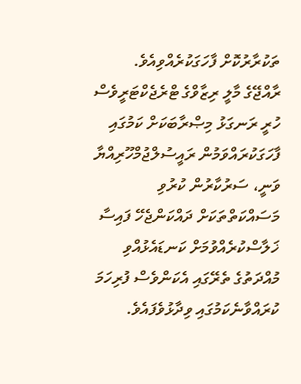ތަކުރާރުކޮށް ފާހަގަކުރެއްވިއެވެ.
ރާއްޖޭގެ މާލީ ރިޒާވްގެ ޓްރެޖެކްޓަރީވެސް ހުރީ ރަނގަޅު މިޞްރާބަކަށް ކަމުގައި ފާހަގަކުރައްވަމުން ރައީސުލްޖުމްހޫރިއްޔާ ވަނީ، ސަރުކާރުން ކުރުވި މަސައްކަތްތަކަށް ދައްކަންޖެހޭ ފައިސާ ޚަލާސްކުރެއްވުމަށް ކަނޑައެޅުއްވި މުއްދަތުގެ ތެރޭގައި އެކަންވެސް ފުރިހަމަ ކުރައްވާނެކަމުގައި ވިދާޅުވެފައެވެ.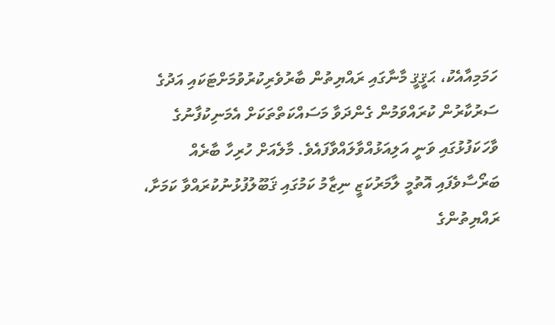ހަމަމިއާއެކު، ޙަޤީޤީ މާނާގައި ރައްޔިތުން ބާރުވެރިކުރުވުމަށްޓަކައި އަދުގެ ސަރުކާރުން ކުރައްވަމުން ގެންދަވާ މަސައްކަތްތަކަށް އެމަނިކުފާނުގެ ވާހަކަފުޅުގައި ވަނީ އަލިއަޅުއްވާލައްވާފައެވެ. މާލެއަށް ހުރިހާ ބާރެއް ބަރޯސާވެފައި އޮތުމީ ލާމަރުކަޒީ ނިޒާމު ކަމުގައި ޤަބޫލުފުޅުނުކުރައްވާ ކަމަށާ، ރައްޔިތުންގެ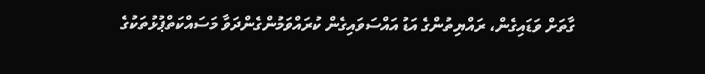ގާތަށް ވަޑައިގެން، ރައްޔިތުންގެ އަޑު އައްސަވައިގެން ކުރައްވަމުންގެންދަވާ މަސައްކަތްޕުޅުތަކުގެ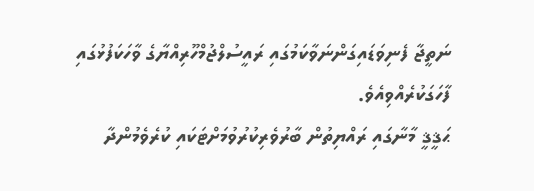ނަތީޖާ ފެނިވަޑައިގަންނަވާކަމުގައި ރައީސުލްޖުމްހޫރިއްޔާގެ ވާހަކަފުޅުގައި ފާހަގަކުރެއްވިއެވެ.
ޙަޤީޤީ މާނާގައި ރައްޔިތުން ބާރުވެރިކުރުވުމަށްޓަކައި ކުރެވެމުންދާ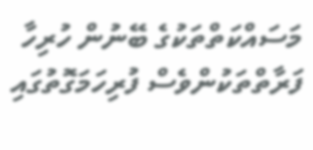މަސައްކަތްތަކުގެ ބޭނުން ހުރިހާ ފަރާތްތަކުންވެސް ފުރިހަމަގޮތުގައި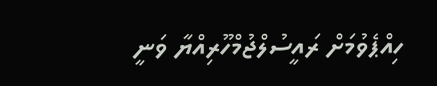ހިއްޕެވުމަށް ރައީސުލްޖުމްހޫރިއްޔާ ވަނީ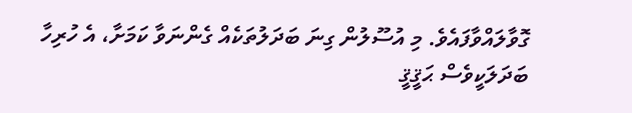ގޮވާލައްވާފައެވެ. މި އުސޫލުން ގިނަ ބަދަލުތަކެއް ގެންނަވާ ކަމަށާ، އެ ހުރިހާ ބަދަލަކީވެސް ޙަޤީޤީ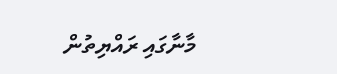މާނާގައި ރައްޔިތުން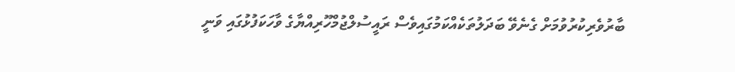ބާރުވެރިކުރުވުމަށް ގެނެވޭ ބަދަލުތަކެއްކަމުގައިވެސް ރައީސުލްޖުމްހޫރިއްޔާގެ ވާހަކަފުޅުގައި ވަނީ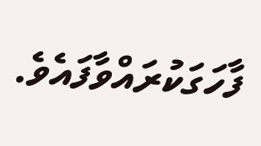ފާހަގަކުރައްވާފައެވެ.